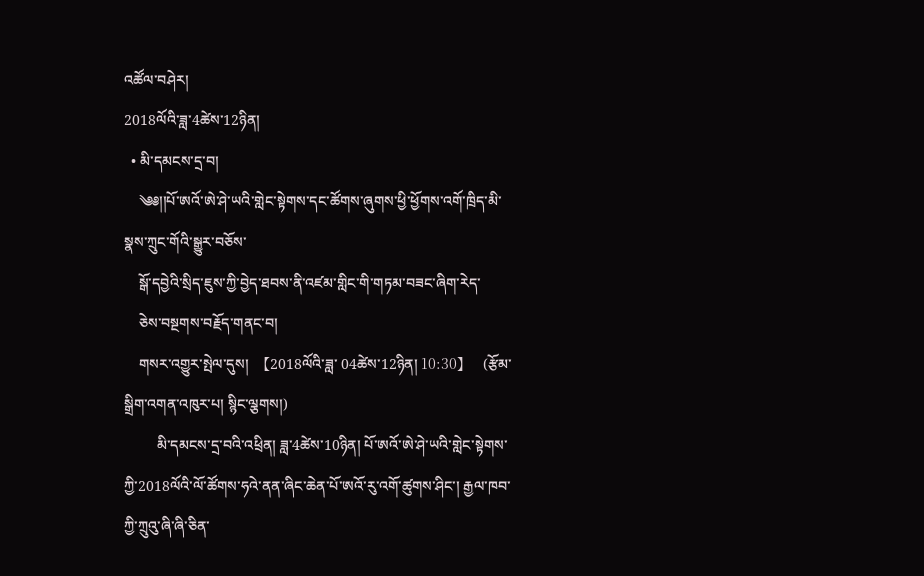འཚོལ་བཤེར།
2018ལོའི་ཟླ་4ཚེས་12ཉིན།
  • མི་དམངས་དྲ་བ།
    ༄༅།།པོ་ཨའོ་ཨེ་ཤེ་ཡའི་གླེང་སྟེགས་དང་ཚོགས་ཞུགས་ཕྱི་ཕྱོགས་འགོ་ཁྲིད་མི་སྣས་ཀྲུང་གོའི་སྒྱུར་བཅོས་
    སྒོ་དབྱེའི་སྲིད་ཇུས་ཀྱི་བྱེད་ཐབས་ནི་འཛམ་གླིང་གི་གཏམ་བཟང་ཞིག་རེད་
    ཅེས་བསྔགས་བརྗོད་གནང་བ།
    གསར་འགྱུར་སྤེལ་དུས།  【2018ལོའི་ཟླ་ 04ཚེས་12ཉིན། 10:30】   (རྩོམ་སྒྲིག་འགན་འཁུར་པ། སྙིང་ལྕགས།)
         མི་དམངས་དྲ་བའི་འཕྲིན། ཟླ་4ཚེས་10ཉིན། པོ་ཨའོ་ཨེ་ཤེ་ཡའི་གླེང་སྟེགས་ཀྱི་2018ལོའི་ལོ་ཚོགས་ཧའེ་ནན་ཞིང་ཆེན་པོ་ཨའོ་རུ་འགོ་ཚུགས་ཤིང་། རྒྱལ་ཁབ་ཀྱི་ཀྲུའུ་ཞི་ཞི་ཅིན་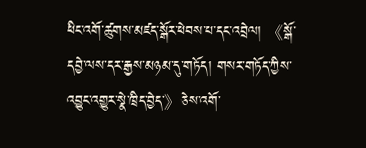ཕིང་འགོ་ཚུགས་མཛད་སྒོར་ཕེབས་པ་དང་འབྲེལ། 《སྒོ་དབྱེ་ལས་དར་རྒྱས་མཉམ་དུ་གཏོད། གསར་གཏོད་ཀྱིས་འབྱུང་འགྱུར་སྣེ་ཁྲིད་བྱེད་》ཅེས་འགོ་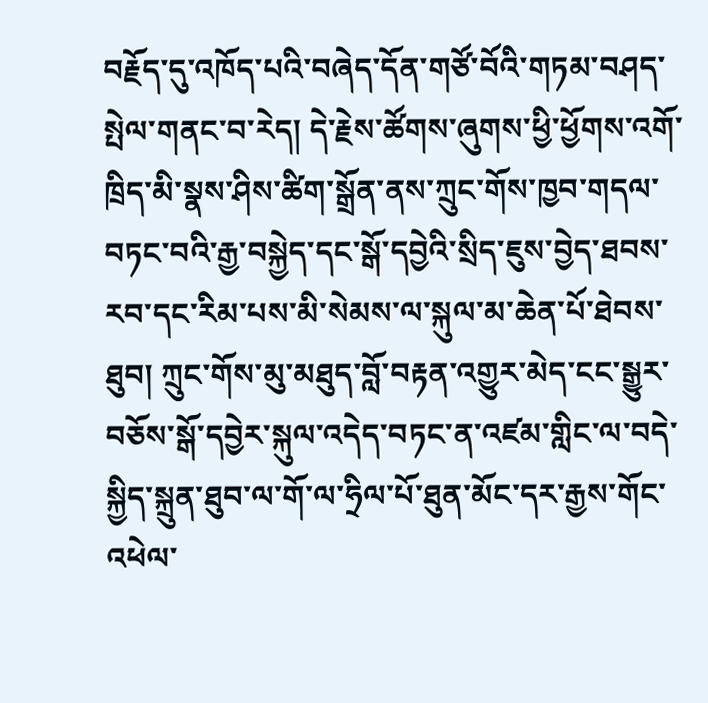བརྗོད་དུ་འཁོད་པའི་བཞེད་དོན་གཙོ་བོའི་གཏམ་བཤད་སྤེལ་གནང་བ་རེད། དེ་རྗེས་ཚོགས་ཞུགས་ཕྱི་ཕྱོགས་འགོ་ཁྲིད་མི་སྣས་ཤིས་ཚིག་སྒྲོན་ནས་ཀྲུང་གོས་ཁྱབ་གདལ་བཏང་བའི་རྒྱ་བསྐྱེད་དང་སྒོ་དབྱེའི་སྲིད་ཇུས་བྱེད་ཐབས་རབ་དང་རིམ་པས་མི་སེམས་ལ་སྐུལ་མ་ཆེན་པོ་ཐེབས་ཐུབ། ཀྲུང་གོས་མུ་མཐུད་བློ་བརྟན་འགྱུར་མེད་ངང་སྒྱུར་བཅོས་སྒོ་དབྱེར་སྐུལ་འདེད་བཏང་ན་འཛམ་གླིང་ལ་བདེ་སྐྱིད་སྐྲུན་ཐུབ་ལ་གོ་ལ་ཧྲིལ་པོ་ཐུན་མོང་དར་རྒྱས་གོང་འཕེལ་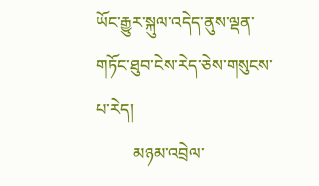ཡོང་རྒྱུར་སྐུལ་འདེད་ནུས་ལྡན་གཏོང་ཐུབ་ངེས་རེད་ཅེས་གསུངས་པ་རེད།
         མཉམ་འབྲེལ་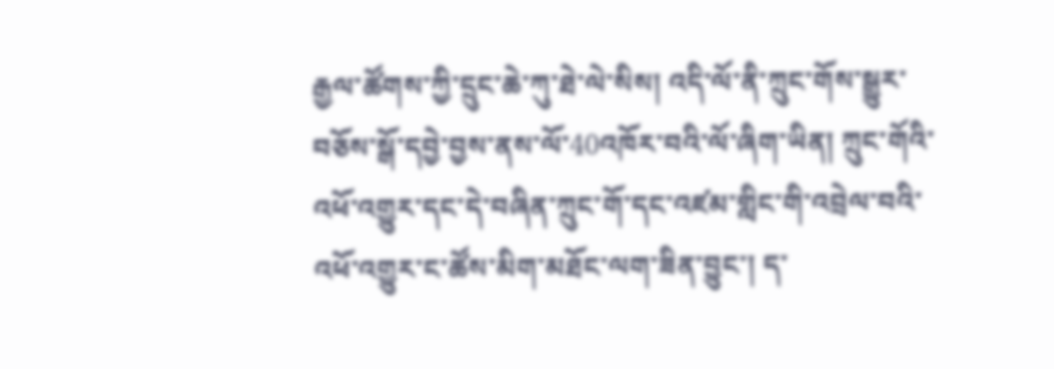རྒྱལ་ཚོགས་ཀྱི་དྲུང་ཆེ་ཀུ་ཐེ་ལེ་སིས། འདི་ལོ་ནི་ཀྲུང་གོས་སྒྱུར་བཅོས་སྒོ་དབྱེ་བྱས་ནས་ལོ་40འཁོར་བའི་ལོ་ཞིག་ཡིན། ཀྲུང་གོའི་འཕོ་འགྱུར་དང་དེ་བཞིན་ཀྲུང་གོ་དང་འཛམ་གླིང་གི་འབྲེལ་བའི་འཕོ་འགྱུར་ང་ཚོས་མིག་མཐོང་ལག་ཟིན་བྱུང་། ད་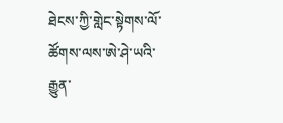ཐེངས་ཀྱི་གླེང་སྟེགས་ལོ་ཚོགས་ལས་ཨེ་ཤེ་ཡའི་རྒྱུན་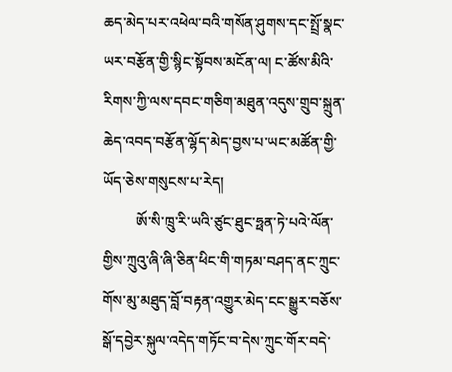ཆད་མེད་པར་འཕེལ་བའི་གསོན་ཤུགས་དང་སྤྲོ་སྣང་ཡར་བརྩོན་གྱི་སྙིང་སྟོབས་མངོན་ལ། ང་ཚོས་མིའི་རིགས་ཀྱི་ལས་དབང་གཅིག་མཐུན་འདུས་གྲུབ་སྐྲུན་ཆེད་འབད་བརྩོན་ལྷོད་མེད་བྱས་པ་ཡང་མཚོན་གྱི་ཡོད་ཅེས་གསུངས་པ་རེད།
         ཨོ་སི་ཁྲུ་རི་ཡའི་ཙུང་ཐུང་ཧྥན་ཏེ་པའེ་ལོན་གྱིས་ཀྲུའུ་ཞི་ཞི་ཅིན་ཕིང་གི་གཏམ་བཤད་ནང་ཀྲུང་གོས་མུ་མཐུད་བློ་བརྟན་འགྱུར་མེད་ངང་སྒྱུར་བཅོས་སྒོ་དབྱེར་སྐུལ་འདེད་གཏོང་བ་དེས་ཀྲུང་གོར་བདེ་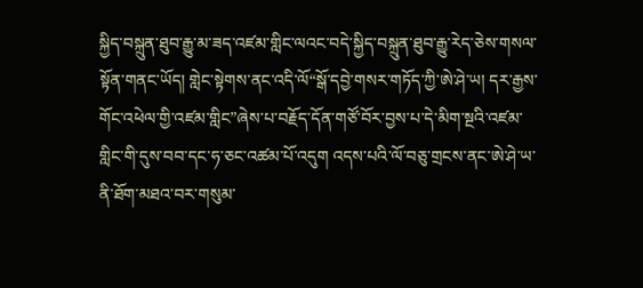སྐྱིད་བསྐྲུན་ཐུབ་རྒྱུ་མ་ཟད་འཛམ་གླིང་ལའང་བདེ་སྐྱིད་བསྐྲུན་ཐུབ་རྒྱུ་རེད་ཅེས་གསལ་སྟོན་གནང་ཡོད། གླེང་སྟེགས་ནང་འདི་ལོ“སྒོ་དབྱེ་གསར་གཏོད་ཀྱི་ཨེ་ཤེ་ཡ། དར་རྒྱས་གོང་འཕེལ་གྱི་འཛམ་གླིང”ཞེས་པ་བརྗོད་དོན་གཙོ་བོར་བྱས་པ་དེ་མིག་སྔའི་འཛམ་གླིང་གི་དུས་བབ་དང་ཧ་ཅང་འཚམ་པོ་འདུག འདས་པའི་ལོ་བཅུ་གྲངས་ནང་ཨེ་ཤེ་ཡ་ནི་ཐོག་མཐའ་བར་གསུམ་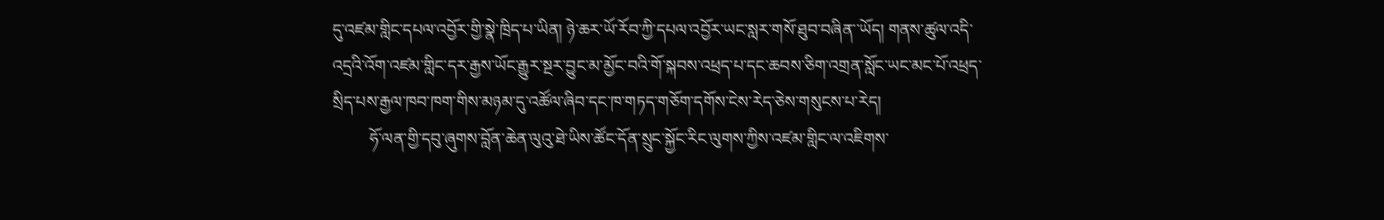དུ་འཛམ་གླིང་དཔལ་འབྱོར་གྱི་སྣེ་ཁྲིད་པ་ཡིན། ཉེ་ཆར་ཡོ་རོབ་ཀྱི་དཔལ་འབྱོར་ཡང་སླར་གསོ་ཐུབ་བཞིན་་ཡོད། གནས་ཚུལ་འདི་འདྲའི་འོག་འཛམ་གླིང་དར་རྒྱས་ཡོང་རྒྱུར་སྔར་བྱུང་མ་མྱོང་བའི་གོ་སྐབས་འཕྲད་པ་དང་ཆབས་ཅིག་འགྲན་སློང་ཡང་མང་པོ་འཕྲད་སྲིད་པས་རྒྱལ་ཁབ་ཁག་གིས་མཉམ་དུ་འཚོལ་ཞིབ་དང་ཁ་གཏད་གཅོག་དགོས་ངེས་རེད་ཅེས་གསུངས་པ་རེད།
         ཧོ་ལན་གྱི་དབུ་ཞུགས་བློན་ཆེན་ལུའུ་ཐེ་ཡིས་ཚོང་དོན་སྲུང་སྐྱོང་རིང་ལུགས་ཀྱིས་འཛམ་གླིང་ལ་འཇིགས་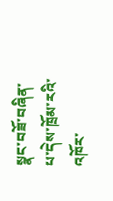སྣང་བཟོ་བཞིན་པ་དེས་ཁྲོམ་རའི་འཁོར་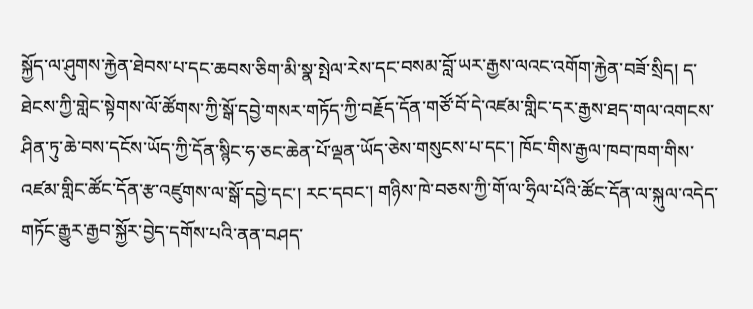སྐྱོད་ལ་ཤུགས་རྐྱེན་ཐེབས་པ་དང་ཆབས་ཅིག་མི་སྣ་སྤེལ་རེས་དང་བསམ་བློ་ཡར་རྒྱས་ལའང་འགོག་རྐྱེན་བཟོ་སྲིད། ད་ཐེངས་ཀྱི་གླེང་སྟེགས་ལོ་ཚོགས་ཀྱི་སྒོ་དབྱེ་གསར་གཏོད་ཀྱི་བརྗོད་དོན་གཙོ་བོ་དེ་འཛམ་གླིང་དར་རྒྱས་ཐད་གལ་འགངས་ཤིན་ཏུ་ཆེ་བས་དངོས་ཡོད་ཀྱི་དོན་སྙིང་ཧ་ཅང་ཆེན་པོ་ལྡན་ཡོད་ཅེས་གསུངས་པ་དང་། ཁོང་གིས་རྒྱལ་ཁབ་ཁག་གིས་འཛམ་གླིང་ཚོང་དོན་རྩ་འཛུགས་ལ་སྒོ་དབྱེ་དང་། རང་དབང་། གཉིས་ཁེ་བཅས་ཀྱི་གོ་ལ་ཧྲིལ་པོའི་ཚོང་དོན་ལ་སྐུལ་འདེད་གཏོང་རྒྱུར་རྒྱབ་སྐྱོར་བྱེད་དགོས་པའི་ནན་བཤད་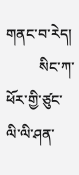གནང་བ་རེད།
         སིང་ཀ་ཕོར་གྱི་ཙུང་ལི་ལི་ཤན་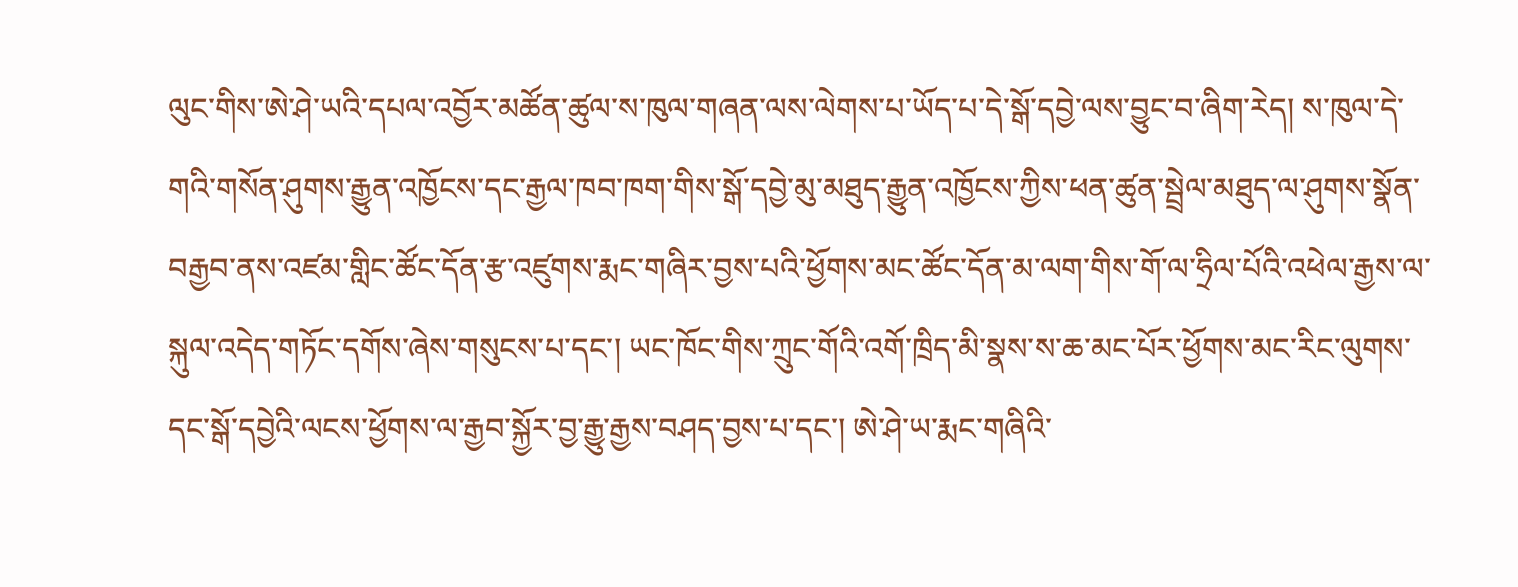ལུང་གིས་ཨེ་ཤེ་ཡའི་དཔལ་འབྱོར་མཚོན་ཚུལ་ས་ཁུལ་གཞན་ལས་ལེགས་པ་ཡོད་པ་དེ་སྒོ་དབྱེ་ལས་བྱུང་བ་ཞིག་རེད། ས་ཁུལ་དེ་གའི་གསོན་ཤུགས་རྒྱུན་འཁྱོངས་དང་རྒྱལ་ཁབ་ཁག་གིས་སྒོ་དབྱེ་མུ་མཐུད་རྒྱུན་འཁྱོངས་ཀྱིས་ཕན་ཚུན་སྦྲེལ་མཐུད་ལ་ཤུགས་སྣོན་བརྒྱབ་ནས་འཛམ་གླིང་ཚོང་དོན་རྩ་འཛུགས་རྨང་གཞིར་བྱས་པའི་ཕྱོགས་མང་ཚོང་དོན་མ་ལག་གིས་གོ་ལ་ཧྲིལ་པོའི་འཕེལ་རྒྱས་ལ་སྐུལ་འདེད་གཏོང་དགོས་ཞེས་གསུངས་པ་དང་། ཡང་ཁོང་གིས་ཀྲུང་གོའི་འགོ་ཁྲིད་མི་སྣས་ས་ཆ་མང་པོར་ཕྱོགས་མང་རིང་ལུགས་དང་སྒོ་དབྱེའི་ལངས་ཕྱོགས་ལ་རྒྱབ་སྐྱོར་བྱ་རྒྱུ་རྒྱས་བཤད་བྱས་པ་དང་། ཨེ་ཤེ་ཡ་རྨང་གཞིའི་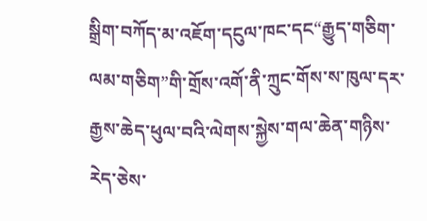སྒྲིག་བཀོད་མ་འཇོག་དངུལ་ཁང་དང“རྒྱུད་གཅིག་ལམ་གཅིག”གི་གྲོས་འགོ་ནི་ཀྲུང་གོས་ས་ཁུལ་དར་རྒྱས་ཆེད་ཕུལ་བའི་ལེགས་སྐྱེས་གལ་ཆེན་གཉིས་རེད་ཅེས་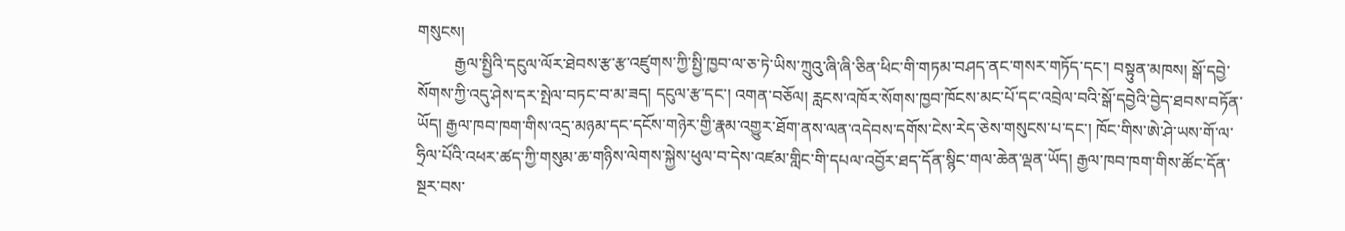གསུངས།
         རྒྱལ་སྤྱིའི་དངུལ་ལོར་ཐེབས་རྩ་རྩ་འཛུགས་ཀྱི་སྤྱི་ཁྱབ་ལ་ཅ་ཏེ་ཡིས་ཀྲུའུ་ཞི་ཞི་ཅིན་ཕིང་གི་གཏམ་བཤད་ནང་གསར་གཏོད་དང་། བསྟུན་མཁས། སྒོ་དབྱེ་སོགས་ཀྱི་འདུ་ཤེས་དར་སྤེལ་བཏང་བ་མ་ཟད། དངུལ་རྩ་དང་། འགན་བཅོལ། རླངས་འཁོར་སོགས་ཁྱབ་ཁོངས་མང་པོ་དང་འབྲེལ་བའི་སྒོ་དབྱེའི་བྱེད་ཐབས་བཏོན་ཡོད། རྒྱལ་ཁབ་ཁག་གིས་འདྲ་མཉམ་དང་དངོས་གཉེར་གྱི་རྣམ་འགྱུར་ཐོག་ནས་ལན་འདེབས་དགོས་ངེས་རེད་ཅེས་གསུངས་པ་དང་། ཁོང་གིས་ཨེ་ཤེ་ཡས་གོ་ལ་ཧྲིལ་པོའི་འཕར་ཚད་ཀྱི་གསུམ་ཆ་གཉིས་ལེགས་སྐྱེས་ཕུལ་བ་དེས་འཛམ་གླིང་གི་དཔལ་འབྱོར་ཐད་དོན་སྙིང་གལ་ཆེན་ལྡན་ཡོད། རྒྱལ་ཁབ་ཁག་གིས་ཚོང་དོན་སྔར་བས་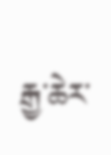རྒྱ་ཆེར་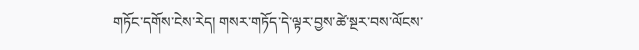གཏོང་དགོས་ངེས་རེད། གསར་གཏོད་དེ་ལྟར་བྱས་ཚེ་སྔར་བས་ལོངས་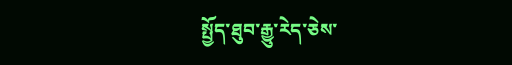སྤྱོད་ཐུབ་རྒྱུ་རེད་ཅེས་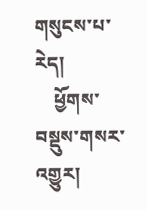གསུངས་པ་རེད།
    ཕྱོགས་བསྡུས་གསར་འགྱུར།